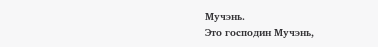Мучэнь.
Это господин Мучэнь,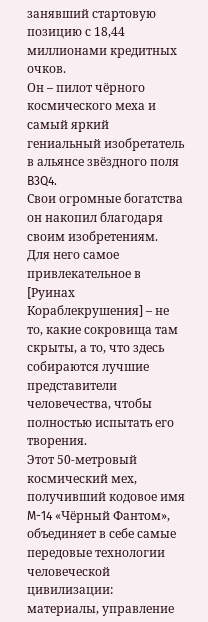занявший стартовую позицию с 18,44 миллионами кредитных очков.
Он – пилот чёрного космического меха и самый яркий гениальный изобретатель в альянсе звёздного поля B3Q4.
Свои огромные богатства он накопил благодаря своим изобретениям.
Для него самое привлекательное в [Руинах Кораблекрушения] – не то, какие сокровища там скрыты, а то, что здесь собираются лучшие представители человечества, чтобы полностью испытать его творения.
Этот 50-метровый космический мех, получивший кодовое имя M-14 «Чёрный Фантом», объединяет в себе самые передовые технологии человеческой цивилизации: материалы, управление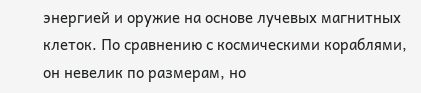энергией и оружие на основе лучевых магнитных клеток. По сравнению с космическими кораблями, он невелик по размерам, но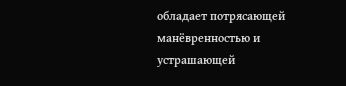обладает потрясающей манёвренностью и устрашающей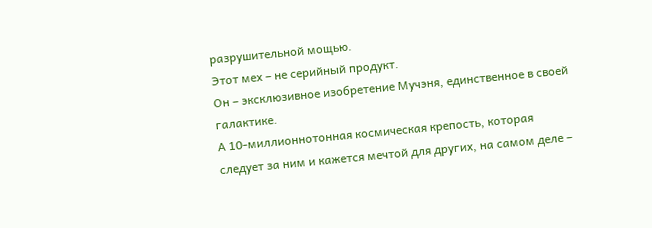разрушительной мощью.
Этот мех – не серийный продукт.
Он – эксклюзивное изобретение Мучэня, единственное в своей галактике.
А 10-миллионнотонная космическая крепость, которая следует за ним и кажется мечтой для других, на самом деле –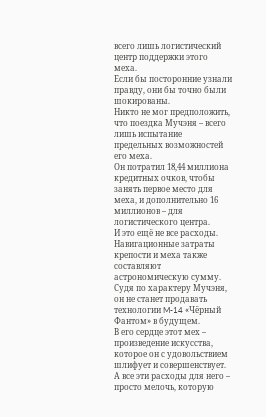всего лишь логистический центр поддержки этого меха.
Если бы посторонние узнали правду, они бы точно были шокированы.
Никто не мог предположить, что поездка Мучэня – всего лишь испытание предельных возможностей его меха.
Он потратил 18,44 миллиона кредитных очков, чтобы занять первое место для меха, и дополнительно 16 миллионов – для логистического центра.
И это ещё не все расходы. Навигационные затраты крепости и меха также составляют астрономическую сумму.
Судя по характеру Мучэня, он не станет продавать технологии M-14 «Чёрный Фантом» в будущем.
В его сердце этот мех – произведение искусства, которое он с удовольствием шлифует и совершенствует.
А все эти расходы для него – просто мелочь, которую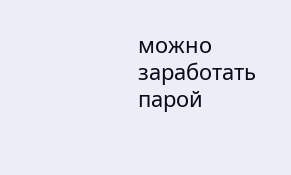можно заработать парой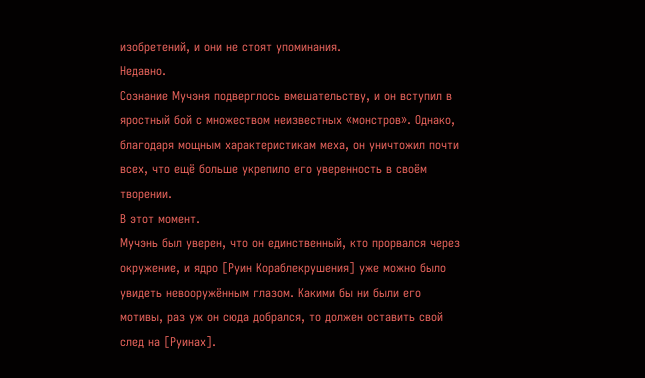изобретений, и они не стоят упоминания.
Недавно.
Сознание Мучэня подверглось вмешательству, и он вступил в яростный бой с множеством неизвестных «монстров». Однако, благодаря мощным характеристикам меха, он уничтожил почти всех, что ещё больше укрепило его уверенность в своём творении.
В этот момент.
Мучэнь был уверен, что он единственный, кто прорвался через окружение, и ядро [Руин Кораблекрушения] уже можно было увидеть невооружённым глазом. Какими бы ни были его мотивы, раз уж он сюда добрался, то должен оставить свой след на [Руинах].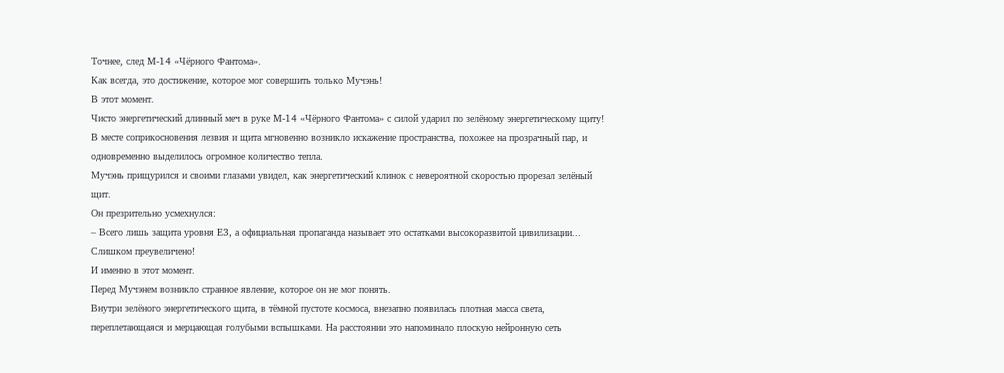Точнее, след M-14 «Чёрного Фантома».
Как всегда, это достижение, которое мог совершить только Мучэнь!
В этот момент.
Чисто энергетический длинный меч в руке M-14 «Чёрного Фантома» с силой ударил по зелёному энергетическому щиту!
В месте соприкосновения лезвия и щита мгновенно возникло искажение пространства, похожее на прозрачный пар, и одновременно выделилось огромное количество тепла.
Мучэнь прищурился и своими глазами увидел, как энергетический клинок с невероятной скоростью прорезал зелёный щит.
Он презрительно усмехнулся:
– Всего лишь защита уровня E3, а официальная пропаганда называет это остатками высокоразвитой цивилизации... Слишком преувеличено!
И именно в этот момент.
Перед Мучэнем возникло странное явление, которое он не мог понять.
Внутри зелёного энергетического щита, в тёмной пустоте космоса, внезапно появилась плотная масса света, переплетающаяся и мерцающая голубыми вспышками. На расстоянии это напоминало плоскую нейронную сеть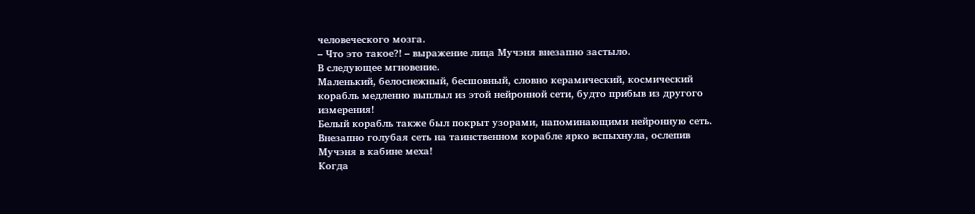человеческого мозга.
– Что это такое?! – выражение лица Мучэня внезапно застыло.
В следующее мгновение.
Маленький, белоснежный, бесшовный, словно керамический, космический корабль медленно выплыл из этой нейронной сети, будто прибыв из другого измерения!
Белый корабль также был покрыт узорами, напоминающими нейронную сеть.
Внезапно голубая сеть на таинственном корабле ярко вспыхнула, ослепив Мучэня в кабине меха!
Когда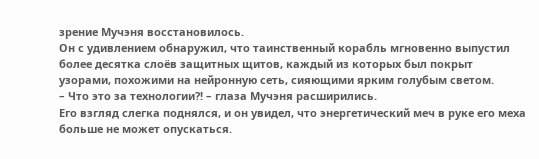зрение Мучэня восстановилось.
Он с удивлением обнаружил, что таинственный корабль мгновенно выпустил более десятка слоёв защитных щитов, каждый из которых был покрыт узорами, похожими на нейронную сеть, сияющими ярким голубым светом.
– Что это за технологии?! – глаза Мучэня расширились.
Его взгляд слегка поднялся, и он увидел, что энергетический меч в руке его меха больше не может опускаться.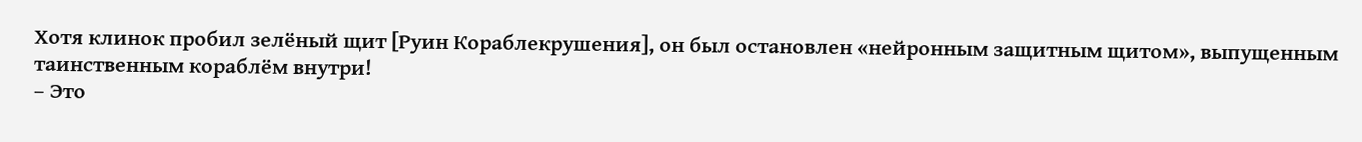Хотя клинок пробил зелёный щит [Руин Кораблекрушения], он был остановлен «нейронным защитным щитом», выпущенным таинственным кораблём внутри!
– Это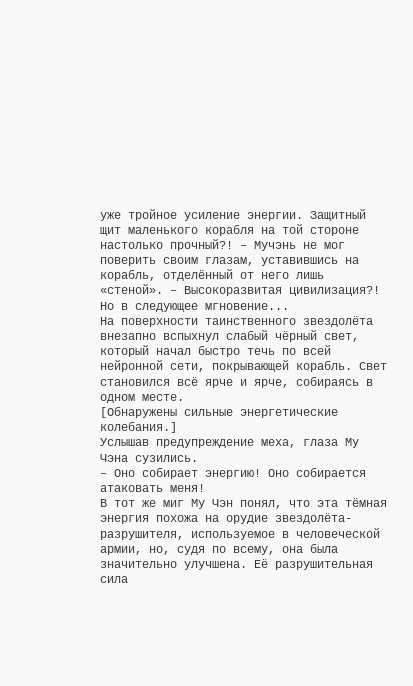уже тройное усиление энергии. Защитный щит маленького корабля на той стороне настолько прочный?! – Мучэнь не мог поверить своим глазам, уставившись на корабль, отделённый от него лишь «стеной». – Высокоразвитая цивилизация?!
Но в следующее мгновение...
На поверхности таинственного звездолёта внезапно вспыхнул слабый чёрный свет, который начал быстро течь по всей нейронной сети, покрывающей корабль. Свет становился всё ярче и ярче, собираясь в одном месте.
[Обнаружены сильные энергетические колебания.]
Услышав предупреждение меха, глаза Му Чэна сузились.
– Оно собирает энергию! Оно собирается атаковать меня!
В тот же миг Му Чэн понял, что эта тёмная энергия похожа на орудие звездолёта-разрушителя, используемое в человеческой армии, но, судя по всему, она была значительно улучшена. Её разрушительная сила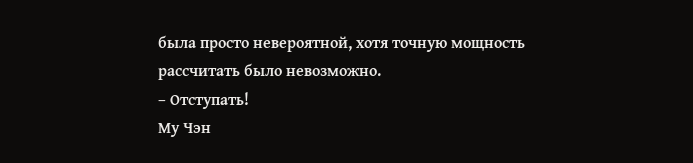была просто невероятной, хотя точную мощность рассчитать было невозможно.
– Отступать!
Му Чэн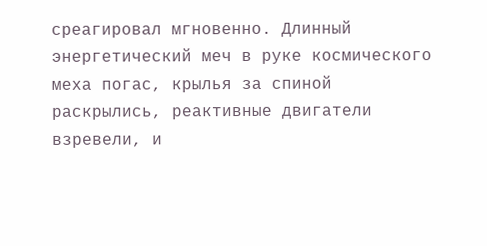среагировал мгновенно. Длинный энергетический меч в руке космического меха погас, крылья за спиной раскрылись, реактивные двигатели взревели, и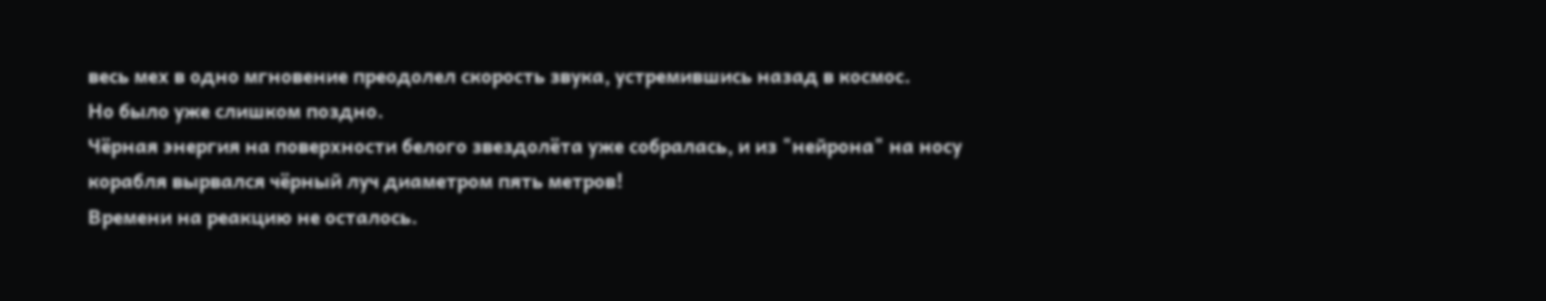весь мех в одно мгновение преодолел скорость звука, устремившись назад в космос.
Но было уже слишком поздно.
Чёрная энергия на поверхности белого звездолёта уже собралась, и из "нейрона" на носу корабля вырвался чёрный луч диаметром пять метров!
Времени на реакцию не осталось.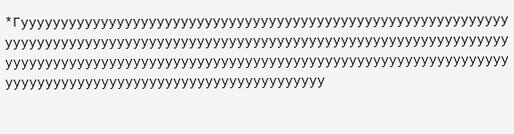*Гууууууууууууууууууууууууууууууууууууууууууууууууууууууууууууууууууууууууууууууууууууууууууууууууууууууууууууууууууууууууууууууууууууууууууууууууууууууууууууууууууууууууууууууууууууууууууууууууууууууууууууууууууууууууууууууууууу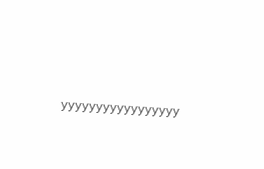ууууууууууууууууу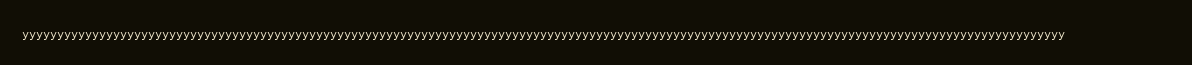ууууууууууууууууууууууууууууууууууууууууууууууууууууууууууууууууууууууууууууууууууууууууууууууууууууууууууууууууууууууууууууууууууууууууууууууууууууу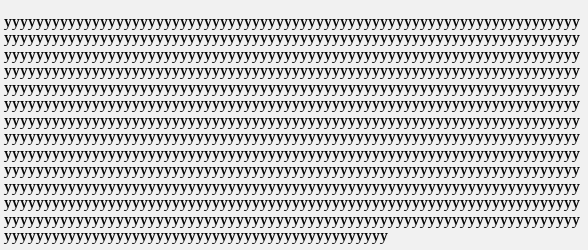уууууууууууууууууууууууууууууууууууууууууууууууууууууууууууууууууууууууууууууууууууууууууууууууууууууууууууууууууууууууууууууууууууууууууууууууууууууууууууууууууууууууууууууууууууууууууууууууууууууууууууууууууууууууууууууууууууууууууууууууууууууууууууууууууууууууууууууууууууууууууууууууууууууууууууууууууууууууууууууууууууууууууууууууууууууууууууууууууууууууууууууууууууууууууууууууууууууууууууууууууууууууууууууууууууууууууууууууууууууууууууууууууууууууууууууууууууууууууууууууууууууууууууууууууууууууууууууууууууууууууууууууууууууууууууууууууууууууууууууууууууууууууууууууууууууууууууууууууууууууууууууууууууууууууууууууууууууууууууууууууууууууууууууууууууууууууууууууууууууууууууууууууууууууууууууууууууууууууууууууууууууууууууууууууууууууууууууууууууууууууууууууууууууууууууууууууууууууууууууууууууууууууууууууууууууууууууууууууууууууууууууууууууууууууууууууууууууууууууууууууууууууууууууууууууууууууууууууууууууууууууууууууууууууууууууууууууууууууууууууууууууууууууууууууууууууу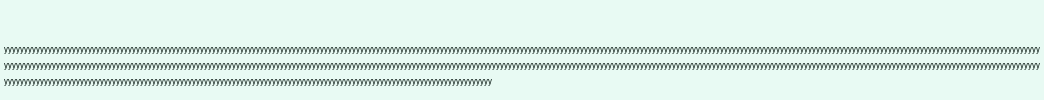уууууууууууууууууууууууууууууууууууууууууууууууууууууууууууууууууууууууууууууууууууууууууууууууууууууууууууууууууууууууууууууууууууууууууууууууууууууууууууууууууууууууууууууууууууууууууууууууууууууууууууууууууууууууууууууууууууууууууууууууууууууууууууууууууууууууууууууууууууууууууууууууууууууууууууууууууууууууууууууууууууууууууууууууууууууууууууууууууууууууууууууууууууууууууууууууууууууууууууууууууууууууууууууууууууууууууууууууууууууууууууууууууууууууууууууууууууууууууууууууууууууууууууууууууууууууууууууууууууууууууууууууууууууууууууууууууууууууууууууууууууууууууууууууууууууууууууууууууууууууууууууууууууууууууууууууууууууууууууууууу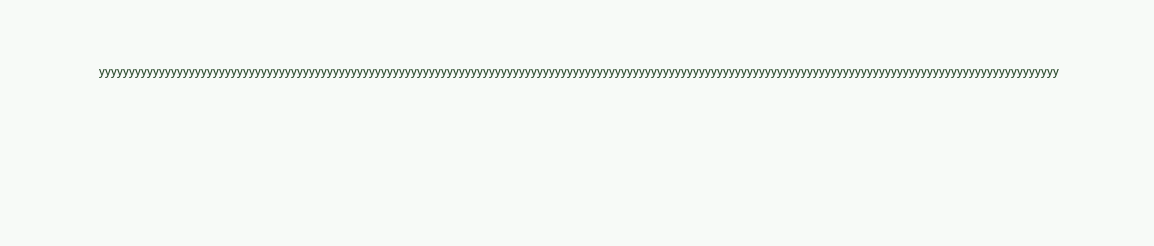уууууууууууууууууууууууууууууууууууууууууууууууууууууууууууууууууууууууууууууууууууууууууууууууууууууууууууууууууууууууууууууууууууууууууууууууууууууууууууууууу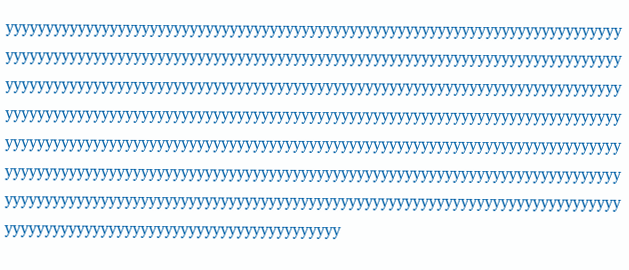ууууууууууууууууууууууууууууууууууууууууууууууууууууууууууууууууууууууууууууууууууууууууууууууууууууууууууууууууууууууууууууууууууууууууууууууууууууууууууууууууууууууууууууууууууууууууууууууууууууууууууууууууууууууууууууууууууууууууууууууууууууууууууууууууууууууууууууууууууууууууууууууууууууууууууууууууууууууууууууууууууууууууууууууууууууууууууууууууууууууууууууууууууууууууууууууууууууууууууууууууууууууууууууууууууууууууууууууууууууууууууууууууууууууууууууууууууууууууууууууууууууууууууууууууууууууууууууууууууууууууууууууууууууууууууууууууууууууууууууууууууууууууууууууууууууу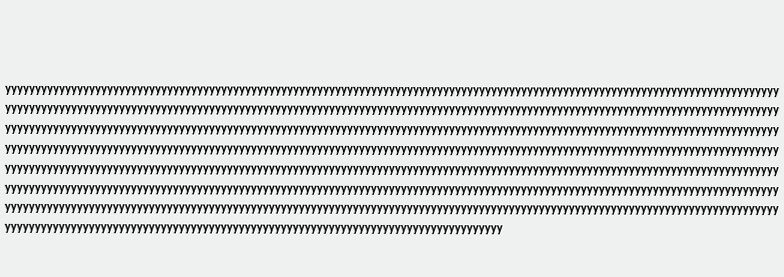уууууууууууууууууууууууууууууууууууууууууууууууууууууууууууууууууууууууууууууууууууууууууууууууууууууууууууууууууууууууууууууууууууууууууууууууууууууууууууууууууууууууууууууууууууууууууууууууууууууууууууууууууууууууууууууууууууууууууууууууууууууууууууууууууууууууууууууууууууууууууууууууууууууууууууууууууууууууууууууууууууууууууууууууууууууууууууууууууууууууууууууууууууууууууууууууууууууууууууууууууууууууууууууууууууууууууууууууууууууууууууууууууууууууууууууууууууууууууууууууууууууууууууууууууууууууууууууууууууууууууууууууууууууууууууууууууууууууууууууууууууууууууууууууууууууууууууууууууууууууууууууууууууууууууууууууууууууууууууууууууууууууууууууууууууууууууууууууууууууууууууууууууууууууууууууууууууууууууууууууууууууууууууууууууууууууууууууууууууууууууууууууууууууууууууууууууууууууууууууууууууууууууууууууууууууууууууууууууууууууууууууууууууууууууууууууууууууууууууууууууууууууууууууууууууууууууууууууууууууууууууууууууууууууууууууууууууууууууууууууууууууууууууууууууууууууууу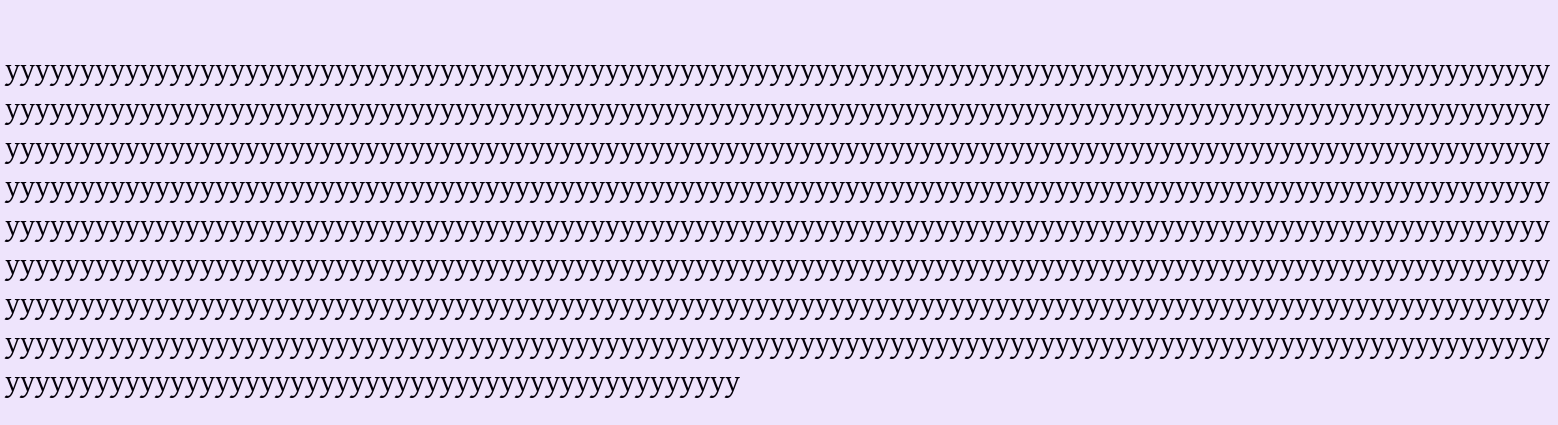ууууууууууууууууууууууууууууууууууууууууууууууууууууууууууууууууууууууууууууууууууууууууууууууууууууууууууууууууууууууууууууууууууууууууууууууууууууууууууууууууууууууууууууууууууууууууууууууууууууууууууууууууууууууууууууууууууууууууууууууууууууууууууууууууууууууууууууууууууууууууууууууууууууууууууууууууууууууууууууууууууууууууууууууууууууууууууууууууууууууууууууууууууууууууууууууууууууууууууууууууууууууууууууууууууууууууууууууууууууууууууууууууууууууууууууууууууууууууууууууууууууууууууууууууууууууууууууууууууууууууууууууууууууууууууууууууууууууууууууууууууууууууууууууууууууууууууууууууууууууууууууууууууууууууууууууууууууууууууууууууууууууууууууууууууууууууууууууууууууууууууууууууууууууууууууууууууууууууууууууууууууууууууууууууууууууууууууууууууууууууууууууууууууууууууууууууууууууууууууууууууууууууууууууууууууууууууууууууууууууууууууууууууууууууууууууууууууууууу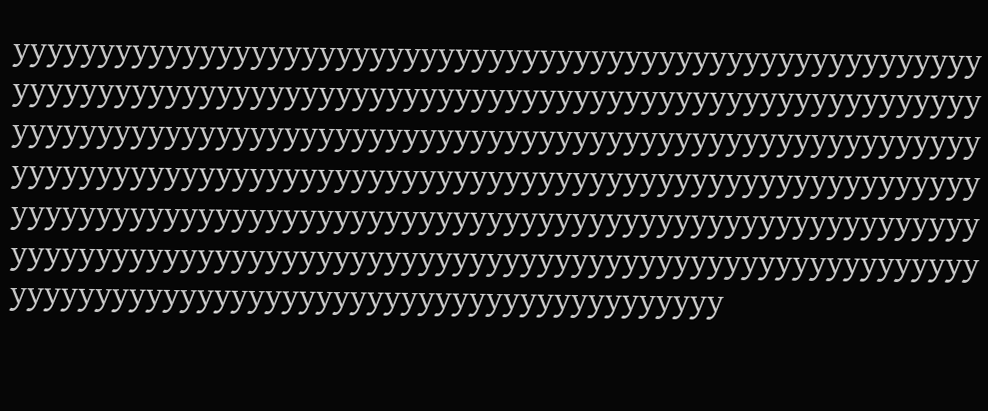уууууууууууууууууууууууууууууууууууууууууууууууууууууууууууууууууууууууууууууууууууууууууууууууууууууууууууууууууууууууууууууууууууууууууууууууууууууууууууууууууууууууууууууууууууууууууууууууууууууууууууууууууууууууууууууууууууууууууууууууууууууууууууууууууууууууууууууууууууууууууууууууууууууууууууууууууууууууууууууууууууууууууууууууууууууууууууууууууууууууууууууууууууууууууууууууу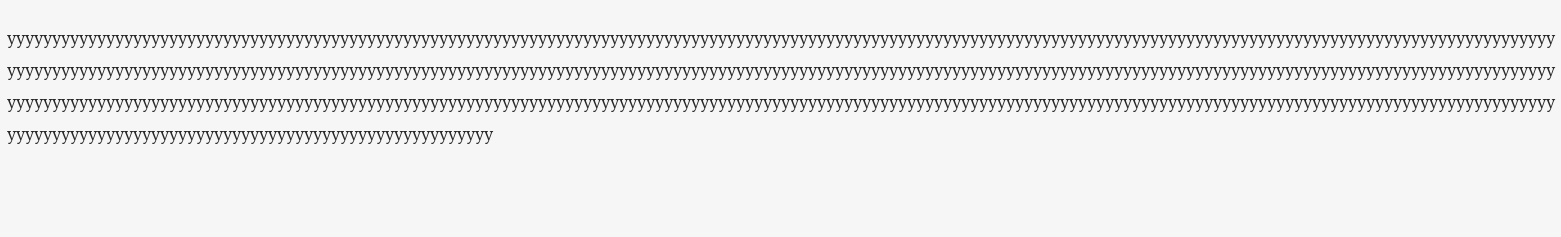уууууууууууууууууууууууууууууууууууууууууууууууууууууууууууууууууууууууууууууууууууууууууууууууууууууууууууууууууууууууууууууууууууууууууууууууууууууууууууууууууууууууууууууууууууууууууууууууууууууууууууууууууууууууууууууууууууууууууууууууууууууууууууууууууууууууууууууууууууууууууууууууууууууууууууууууууууууууууууууууууууууууууууууууууууууууууууууууууууууууууууууууууууууууууууууууууууууууууууууууууууууууууууууууууууууууууууууууууууууууууууууууууууууууууууууууууууууууууууууууууууууууууууууууууууууууууууууууууууууууууууууууууууууууууууууууууууууууууууууууууууууууууу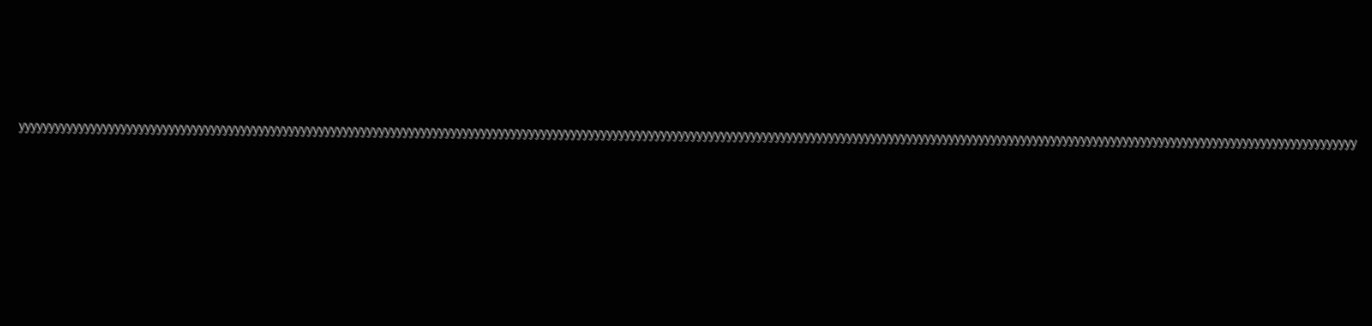ууууууууууууууууууууууууууууууууууууууууууууууууууууууууууууууууууууууууууууууууууууууууууууууууууууууууууууууууууууууууууууууууууууууууууууууууууууууууууууууууууууууууууууууууууууууууууууууууууууууууууууууууууууууууууууууу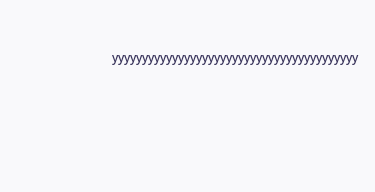ууууууууууууууууууууууууууууууууууууууууу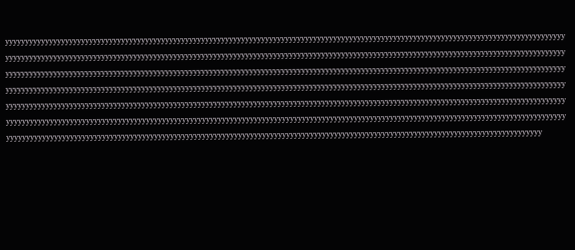уууууууууууууууууууууууууууууууууууууууууууууууууууууууууууууууууууууууууууууууууууууууууууууууууууууууууууууууууууууууууууууууууууууууууууууууууууууууууууууууууууууууууууууууууууууууууууууууууууууууууууууууууууууууууууууууууууууууууууууууууууууууууууууууууууууууууууууууууууууууууууууууууууууууууууууууууууууууууууууууууууууууууууууууууууууууууууууууууууууууууууууууууууууууууууууууууууууууууууууууууууууууууууууууууууууууууууууууууууууууууууууууууууууууууууууууууууууууууууууууууууууууууууууууууууууууууууууууууууууууууууууууууууууууууууууууууууууууууууууууууууууууууууууууууууууууууууууууууууууууууууууууууууууууууууууууууууууууууууууууууууууууууууууууууууууууууууууууууууууууууууууууууууууууууууууууууууууууууууууууууууууууууууууууууууууууууууууууууууууууууууууууууууууууууууууууууууууууууууууууууууууууууууууууууууууууууууууууууууууууууууууууууууууууууууууууууууууууууууууууууууууууууууууууууууууууууууууууууууууууууууууууууууууууууууууууууууууууууууууууууууууууууууууу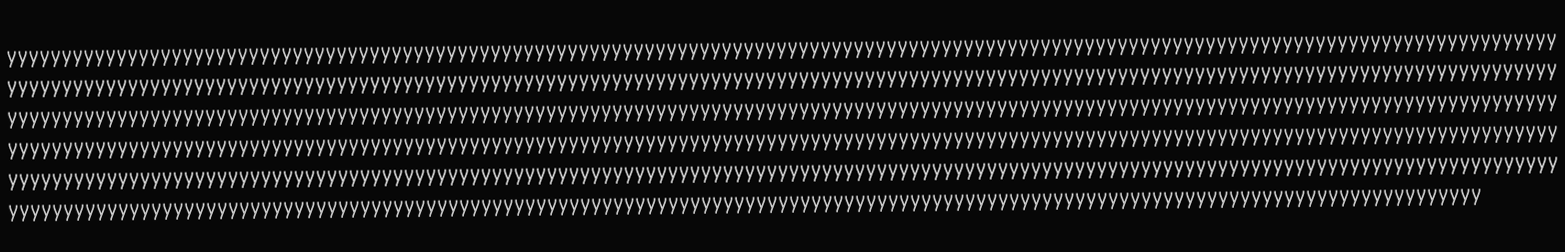ууууууууууууууууууууууууууууууууууууууууууууууууууууууууууууууууууууууууууууууууууууууууууууууууууууууууууууууууууууууууууууууууууууууууууууууууууууууууууууууууууууууууууууууууууууууууууууууууууууууууууууууууууууууууууууууууууууууууууууууууууууууууууууууууууууууууууууууууууууууууууууууууууууууууууууууууууууууууууууууууууууууууууууууууууууууууууууууууууууууууууууууууууууууууууууууууууууууууууууууууууууууууууууууууууууууууууууууууууууууууууууууууууууууууууууууууууууууууууууууууууууууууууууууууууууууууууууууууууууууууууууууууууууууууууууууууууууууууууууууууууууууууууууууууууууууууууууууууууууууууууууууууууууууууууууууууууууууууууууууууууууууууууууууууууууууууууууууууууууууууууууууууууууууууууууууууууууууууууууууууууууууууууууууууууууууууууууууууууууууууууууууууууууууууууууууууууууууууууууууууууууууууууууууууууууууууууууууууууууууу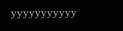ууууууууууу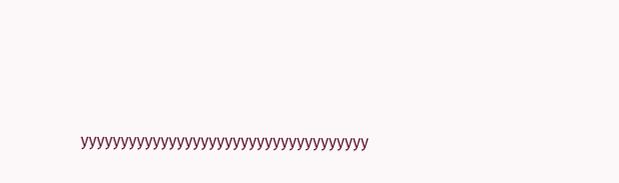уууууууууууууууууууууууууууууууууууу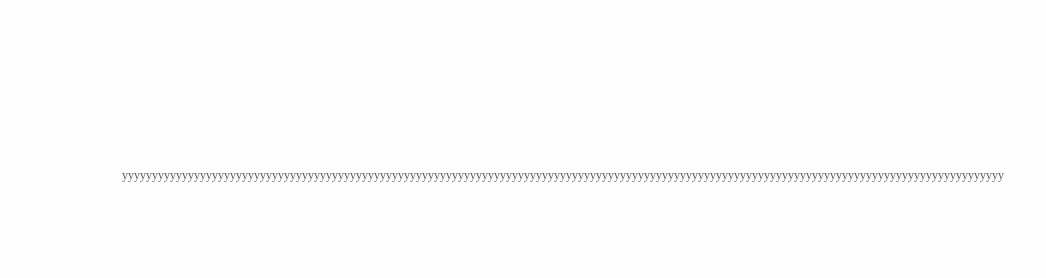ууууууууууууууууууууууууууууууууууууууууууууууууууууууууууууууууууууууууууууууууууууууууууууууууууууууууууууууууууууууууууууууууууууууууууууууууууу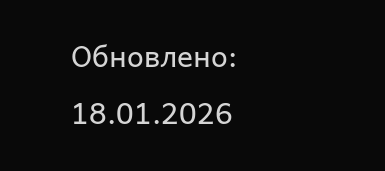Обновлено: 18.01.2026